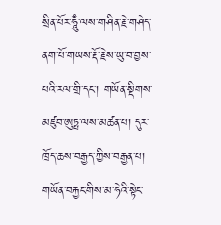སྲིན་པོར་ཧཱུྃ་ལས་གཤིན་རྗེ་གཤེད་ནག་པོ་གཡས་རྡོ་རྗེས་ཡུ་བ་བྱས་པའི་རལ་གྲི་དང་། གཡོན་སྡིགས་མཛུབ་ཨུཏྤ་ལས་མཚན་པ། དུར་ཁྲོད་ཆས་བརྒྱད་ཀྱིས་བརྒྱན་པ། གཡོན་བརྐྱང་གིས་མ་ཧེའི་སྟེང་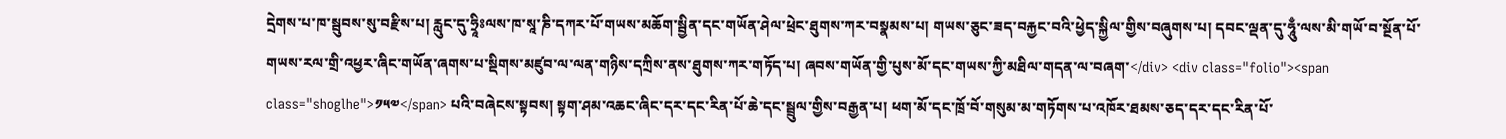དྲེགས་པ་ཁ་སྦུབས་སུ་བརྫིས་པ། རླུང་དུ་ཧྲཱིཿལས་ཁ་སཱ་ཎི་དཀར་པོ་གཡས་མཆོག་སྦྱིན་དང་གཡོན་ཤེལ་ཕྲེང་ཐུགས་ཀར་བསྣམས་པ། གཡས་ཅུང་ཟད་བརྐྱང་བའི་ཕྱེད་སྐྱིལ་གྱིས་བཞུགས་པ། དབང་ལྡན་དུ་ཧཱུྃ་ལས་མི་གཡོ་བ་སྔོན་པོ་གཡས་རལ་གྲི་འཕྱར་ཞིང་གཡོན་ཞགས་པ་སྡིགས་མཛུབ་ལ་ལན་གཉིས་དཀྲིས་ནས་ཐུགས་ཀར་གཏོད་པ། ཞབས་གཡོན་གྱི་པུས་མོ་དང་གཡས་ཀྱི་མཐིལ་གདན་ལ་བཞག་</div> <div class="folio"><span class="shoglhe">༡༥༧</span> པའི་བཞེངས་སྟབས། སྟག་ཤམ་འཆང་ཞིང་དར་དང་རིན་པོ་ཆེ་དང་སྦྲུལ་གྱིས་བརྒྱན་པ། ཕག་མོ་དང་ཁྲོ་བོ་གསུམ་མ་གཏོགས་པ་འཁོར་ཐམས་ཅད་དར་དང་རིན་པོ་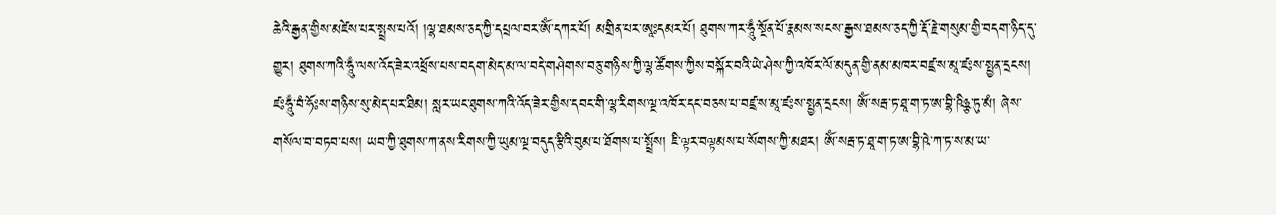ཆེའི་རྒྱན་གྱིས་མཛེས་པར་སྤྲས་པའོ། །ལྷ་ཐམས་ཅད་ཀྱི་དཔྲལ་བར་ༀ་དཀར་པོ། མགྲིན་པར་ཨཱཿདམར་པོ། ཐུགས་ཀར་ཧཱུྃ་སྔོན་པོ་རྣམས་སངས་རྒྱས་ཐམས་ཅད་ཀྱི་རྡོ་རྗེ་གསུམ་གྱི་བདག་ཉིད་དུ་གྱུར། ཐུགས་ཀའི་ཧཱུྃ་ལས་འོད་ཟེར་འཕྲོས་པས་བདག་མེད་མ་ལ་བདེ་གཤེགས་བཅུ་གཉིས་ཀྱི་ལྷ་ཚོགས་ཀྱིས་བསྐོར་བའི་ཡེ་ཤེས་ཀྱི་འཁོར་ལོ་མདུན་གྱི་ནམ་མཁར་བཛྲ་ས་མཱ་ཛཿས་སྤྱན་དྲངས། ཛཿཧཱུྃ་བཾ་ཧོཿས་གཉིས་སུ་མེད་པར་ཐིམ། སླར་ཡང་ཐུགས་ཀའི་འོད་ཟེར་གྱིས་དབང་གི་ལྷ་རིགས་ལྔ་འཁོར་དང་བཅས་པ་བཛྲ་ས་མཱ་ཛཿས་སྤྱན་དྲངས། ༀ་སརྦ་ཏ་ཐཱ་ག་ཏ་ཨ་བྷི་ཥིཉྩ་ཏུ་མཾ། ཞེས་གསོལ་བ་བཏབ་པས། ཡབ་ཀྱི་ཐུགས་ཀ་ནས་རིགས་ཀྱི་ཡུམ་ལྔ་བདུད་རྩིའི་བུམ་པ་ཐོགས་པ་སྤྲོས། ཇི་ལྟར་བལྟམས་པ་སོགས་ཀྱི་མཐར། ༀ་སརྦ་ཏ་ཐཱ་ག་ཏ་ཨ་བྷི་ཥེ་ཀ་ཏ་ས་མ་ཡ་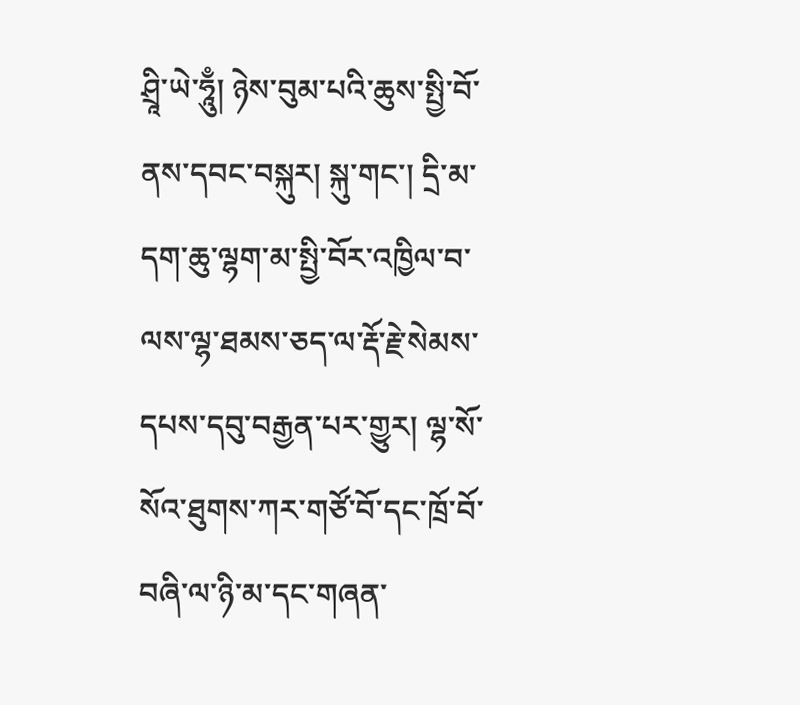ཤྲཱི་ཡེ་ཧཱུྃ། ཉེས་བུམ་པའི་ཆུས་སྤྱི་བོ་ནས་དབང་བསྐུར། སྐུ་གང་། དྲི་མ་དག་ཆུ་ལྷག་མ་སྤྱི་བོར་འཁྱིལ་བ་ལས་ལྷ་ཐམས་ཅད་ལ་རྡོ་རྗེ་སེམས་དཔས་དབུ་བརྒྱན་པར་གྱུར། ལྷ་སོ་སོའ་ཐུགས་ཀར་གཙོ་བོ་དང་ཁྲོ་བོ་བཞི་ལ་ཉི་མ་དང་གཞན་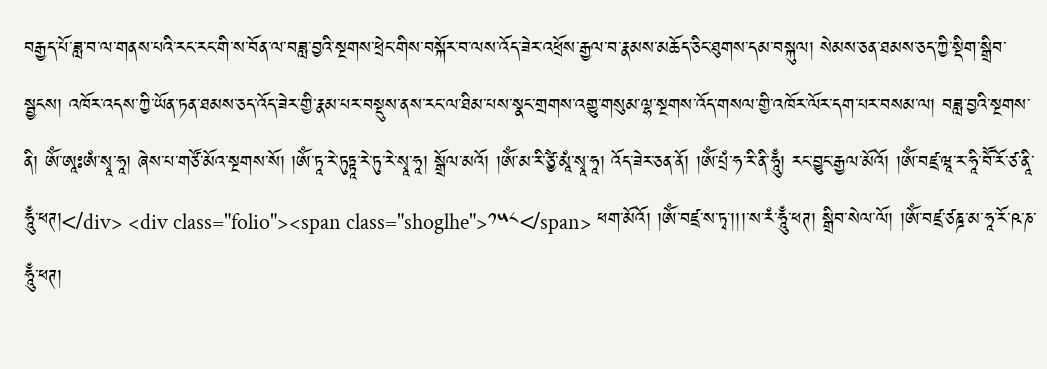བརྒྱད་པོ་ཟླ་བ་ལ་གནས་པའི་རང་རང་གི་ས་བོན་ལ་བཟླ་བྱའི་སྔགས་ཕྲེང་གིས་བསྐོར་བ་ལས་འོད་ཟེར་འཕྲོས་རྒྱལ་བ་རྣམས་མཆོད་ཅིང་ཐུགས་དམ་བསྐུལ། སེམས་ཅན་ཐམས་ཅད་ཀྱི་སྡིག་སྒྲིབ་སྦྱངས། འཁོར་འདས་ཀྱི་ཡོན་ཏན་ཐམས་ཅད་འོད་ཟེར་གྱི་རྣམ་པར་བསྡུས་ནས་རང་ལ་ཐིམ་པས་སྣང་གྲགས་འགྱུ་གསུམ་ལྷ་སྔགས་འོད་གསལ་གྱི་འཁོར་ལོར་དག་པར་བསམ་ལ། བཟླ་བྱའི་སྔགས་ནི། ༀ་ཨཱཿཨཾ་སྭཱ་ཧཱ། ཞེས་པ་གཙོ་མོའ་སྔགས་སོ། །ༀ་ཏཱ་རེ་ཏུཏྟཱ་རེ་ཏུ་རེ་སྭཱ་ཧཱ། སྒྲོལ་མའོ། །ༀ་མ་རི་ཙྱཻ་མཱཾ་སྭཱ་ཧཱ། འོད་ཟེར་ཅན་ནོ། །ༀ་པྲཾ་ཧ་རི་ནི་ཧཱུྃ། རང་བྱུང་རྒྱལ་མོའོ། །ༀ་བཛྲ་ཝཱ་ར་ཧཱི་བཽ་རོ་ཙ་ནཱི་ཧཱུྃ་ཕཊ།</div> <div class="folio"><span class="shoglhe">༡༥༨</span> ཕག་མོའོ། །ༀ་བཛྲ་ས་ཏྭ་།།།་ས་རཾ་ཧཱུྃ་ཕཊ། སྒྲིབ་སེལ་ལོ། །ༀ་བཛྲ་ཙཎྜ་མ་ཧཱ་རོ་ཥ་ཎ་ཧཱུྃ་ཕཊ།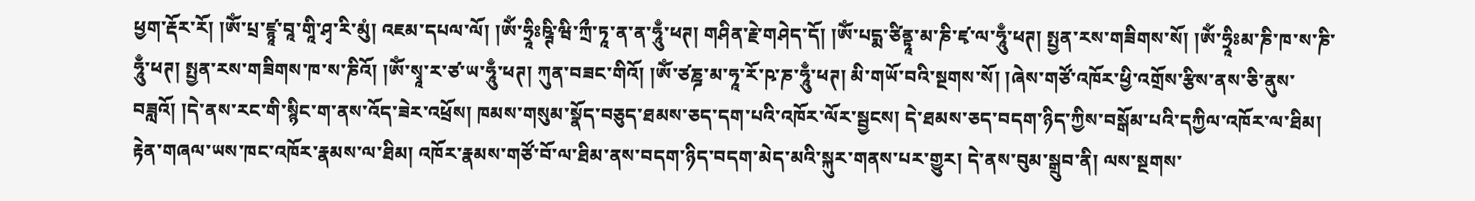ཕྱག་རྡོར་རོ། །ༀ་པྲ་ཛྙཱ་བཱ་གཱི་ཤྭ་རི་མུཾ། འཇམ་དཔལ་ལོ། །ༀ་ཧྲཱིཿཥྚི་ཝི་ཀྲྀ་ཏཱ་ན་ན་ཧཱུྃ་ཕཊ། གཤིན་རྗེ་གཤེད་དོ། །ༀ་པདྨ་ཙིནྟཱ་མ་ཎི་ཛྭ་ལ་ཧཱུྃ་ཕཊ། སྤྱན་རས་གཟིགས་སོ། །ༀ་ཧྲཱིཿམ་ཎི་ཁ་ས་ཎི་ཧཱུྃ་ཕཊ། སྤྱན་རས་གཟིགས་ཁ་ས་ཎིའོ། །ༀ་སྭཱ་ར་ཙ་ཡ་ཧཱུྃ་ཕཊ། ཀུན་བཟང་གིའོ། །ༀ་ཙཎྜ་མ་ཧཱ་རོ་ཥ་ཎ་ཧཱུྃ་ཕཊ། མི་གཡོ་བའི་སྔགས་སོ། །ཞེས་གཙོ་འཁོར་ཕྱི་འགྲོས་རྩིས་ནས་ཅི་ནུས་བཟླའོ། །དེ་ནས་རང་གི་སྙིང་ག་ནས་འོད་ཟེར་འཕྲོས། ཁམས་གསུམ་སྣོད་བཅུད་ཐམས་ཅད་དག་པའི་འཁོར་ལོར་སྦྱངས། དེ་ཐམས་ཅད་བདག་ཉིད་ཀྱིས་བསྒོམ་པའི་དཀྱིལ་འཁོར་ལ་ཐིམ། རྟེན་གཞལ་ཡས་ཁང་འཁོར་རྣམས་ལ་ཐིམ། འཁོར་རྣམས་གཙོ་བོ་ལ་ཐིམ་ནས་བདག་ཉིད་བདག་མེད་མའི་སྐུར་གནས་པར་གྱུར། དེ་ནས་བུམ་སྒྲུབ་ནི། ལས་སྔགས་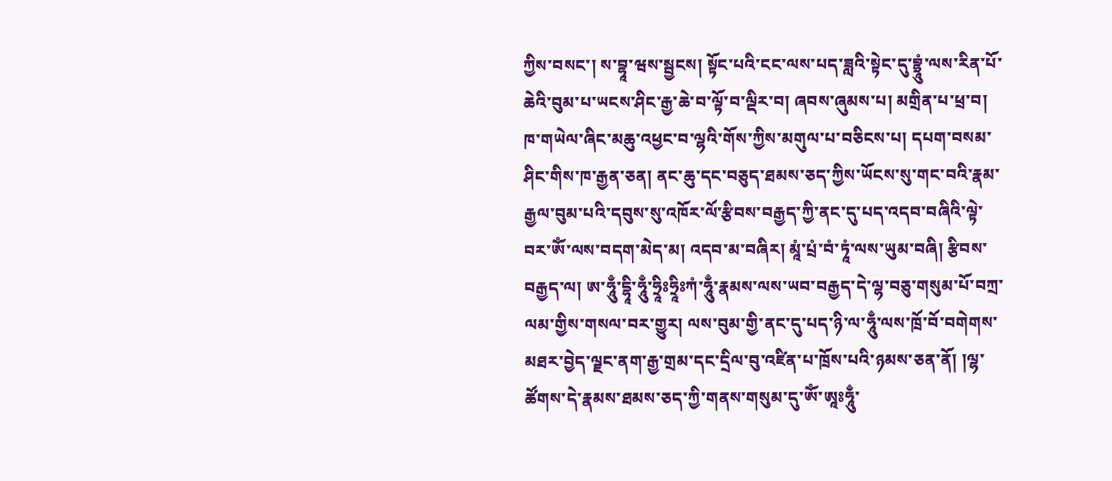ཀྱིས་བསང་། ས་བྷཱ་ཝས་སྦྱངས། སྟོང་པའི་ངང་ལས་པད་ཟླའི་སྟེང་དུ་བྷྲཱུཾ་ལས་རིན་པོ་ཆེའི་བུམ་པ་ཡངས་ཤིང་རྒྱ་ཆེ་བ་ལྟོ་བ་ལྡིར་བ། ཞབས་ཞུམས་པ། མགྲིན་པ་ཕྲ་བ། ཁ་གཡེལ་ཞིང་མཆུ་འཕྱང་བ་ལྷའི་གོས་ཀྱིས་མགུལ་པ་བཅིངས་པ། དཔག་བསམ་ཤིང་གིས་ཁ་རྒྱན་ཅན། ནང་ཆུ་དང་བཅུད་ཐམས་ཅད་ཀྱིས་ཡོངས་སུ་གང་བའི་རྣམ་རྒྱལ་བུམ་པའི་དབུས་སུ་འཁོར་ལོ་རྩིབས་བརྒྱད་ཀྱི་ནང་དུ་པད་འདབ་བཞིའི་ལྟེ་བར་ༀ་ལས་བདག་མེད་མ། འདབ་མ་བཞིར། མཱཾ་པྲཾ་བཾ་ཏཱཾ་ལས་ཡུམ་བཞི། རྩིབས་བརྒྱད་ལ། ཨ་ཧཱུྃ་དྷཱི་ཧཱུྃ་ཧྲཱིཿཧྲཱིཿཀཾ་ཧཱུྃ་རྣམས་ལས་ཡབ་བརྒྱད་དེ་ལྷ་བཅུ་གསུམ་པོ་བཀྲ་ལམ་གྱིས་གསལ་བར་གྱུར། ལས་བུམ་གྱི་ནང་དུ་པད་ཉི་ལ་ཧཱུྃ་ལས་ཁྲོ་བོ་བགེགས་མཐར་བྱེད་ལྗང་ནག་རྒྱ་གྲམ་དང་དྲིལ་བུ་འཛིན་པ་ཁྲོས་པའི་ཉམས་ཅན་ནོ། །ལྷ་ཚོགས་དེ་རྣམས་ཐམས་ཅད་ཀྱི་གནས་གསུམ་དུ་ༀ་ཨཱཿཧཱུྃ་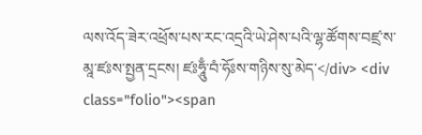ལས་འོད་ཟེར་འཕྲོས་པས་རང་འདྲའི་ཡེ་ཤེས་པའི་ལྷ་ཚོགས་བཛྲ་ས་མཱ་ཛཿས་སྤྱན་དྲངས། ཛཿཧཱུྃ་བཾ་ཧོཿས་གཉིས་སུ་མེད་</div> <div class="folio"><span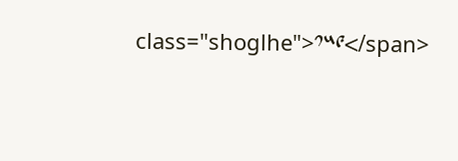class="shoglhe">༡༥༩</span>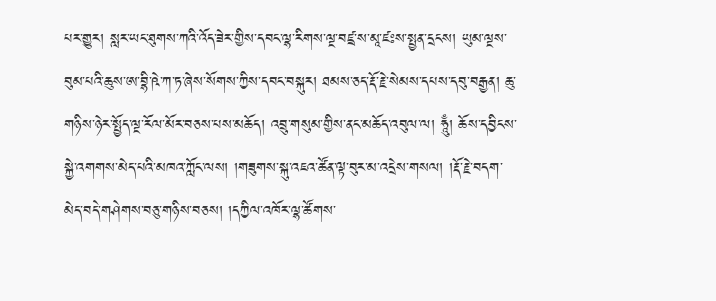པར་གྱུར། སླར་ཡང་ཐུགས་ཀའི་འོད་ཟེར་གྱིས་དབང་ལྷ་རིགས་ལྔ་བཛྲ་ས་མཱ་ཛཿས་སྤྱན་དྲངས། ཡུམ་ལྔས་བུམ་པའི་ཆུས་ཨ་བྷི་ཥེ་ཀ་ཏ་ཞེས་སོགས་ཀྱིས་དབང་བསྐུར། ཐམས་ཅད་རྡོ་རྗེ་སེམས་དཔས་དབུ་བརྒྱན། ཆུ་གཉིས་ཉེར་སྤྱོད་ལྔ་རོལ་མོར་བཅས་པས་མཆོད། འབྲུ་གསུམ་གྱིས་ནང་མཆོད་འབུལ་ལ། ཧཱུྃ། ཆོས་དབྱིངས་སྐྱེ་འགགས་མེད་པའི་མཁའ་ཀློང་ལས། །གཟུགས་སྐུ་འཇའ་ཚོན་ལྟ་བུར་མ་འདྲེས་གསལ། །རྡོ་རྗེ་བདག་མེད་བདེ་གཤེགས་བཅུ་གཉིས་བཅས། །དཀྱིལ་འཁོར་ལྷ་ཚོགས་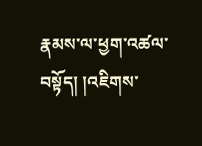རྣམས་ལ་ཕྱག་འཚལ་བསྟོད། །འཇིགས་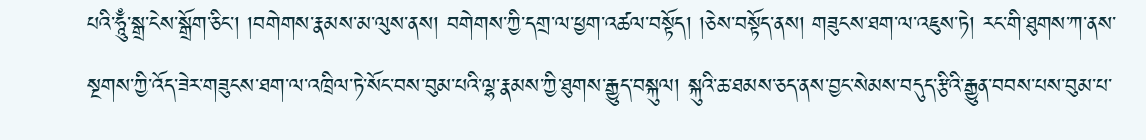པའི་ཧཱུྃ་སྒྲ་ངེས་སྒྲོག་ཅིང་། །བགེགས་རྣམས་མ་ལུས་ནས། བགེགས་ཀྱི་དགྲ་ལ་ཕྱག་འཚལ་བསྟོད། །ཅེས་བསྟོད་ནས། གཟུངས་ཐག་ལ་འཇུས་ཏེ། རང་གི་ཐུགས་ཀ་ནས་སྔགས་ཀྱི་འོད་ཟེར་གཟུངས་ཐག་ལ་འཁྲིལ་ཏེ་སོང་བས་བུམ་པའི་ལྷ་རྣམས་ཀྱི་ཐུགས་རྒྱུད་བསྐུལ། སྐུའི་ཆ་ཐམས་ཅད་ནས་བྱང་སེམས་བདུད་རྩིའི་རྒྱུན་བབས་པས་བུམ་པ་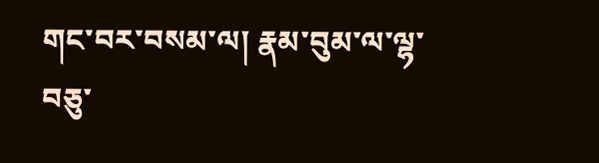གང་བར་བསམ་ལ། རྣམ་བུམ་ལ་ལྷ་བཅུ་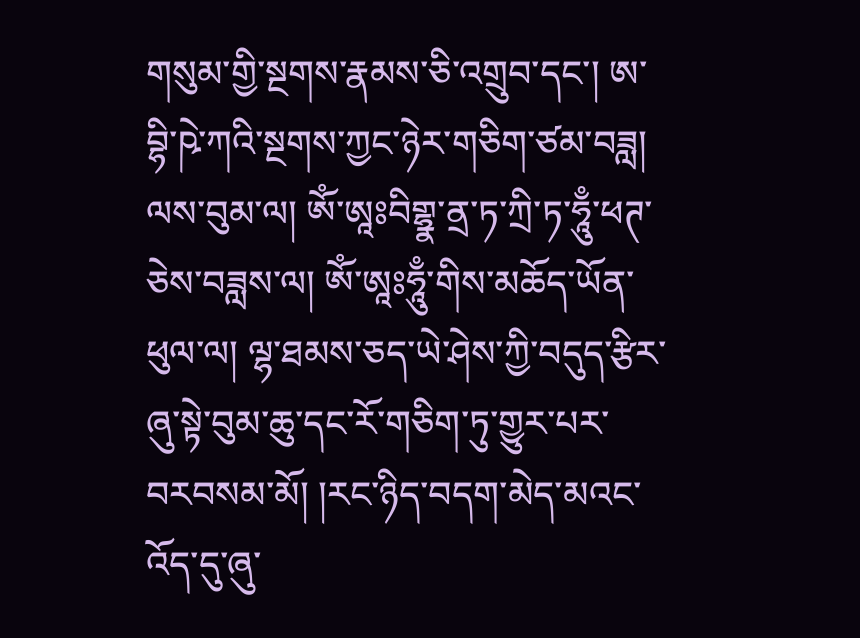གསུམ་གྱི་སྔགས་རྣམས་ཅི་འགྲུབ་དང་། ཨ་བྷི་ཥེ་ཀའི་སྔགས་ཀྱང་ཉེར་གཅིག་ཙམ་བཟླ། ལས་བུམ་ལ། ༀ་ཨཱཿབིགྷྣ་ནྲ་ཏ་ཀྲི་ཏ་ཧཱུྃ་ཕཊ་ཅེས་བཟླས་ལ། ༀ་ཨཱཿཧཱུྃ་གིས་མཆོད་ཡོན་ཕུལ་ལ། ལྷ་ཐམས་ཅད་ཡེ་ཤེས་ཀྱི་བདུད་རྩིར་ཞུ་སྟེ་བུམ་ཆུ་དང་རོ་གཅིག་ཏུ་གྱུར་པར་བརབསམ་མོ། །རང་ཉིད་བདག་མེད་མའང་འོད་དུ་ཞུ་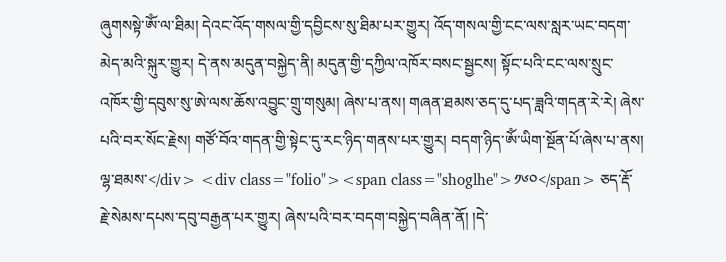ཞུགསསྟེ་ༀ་ལ་ཐིམ། དེའང་འོད་གསལ་གྱི་དབྱིངས་སུ་ཐིམ་པར་གྱུར། འོད་གསལ་གྱི་ངང་ལས་སླར་ཡང་བདག་མེད་མའི་སྐུར་གྱུར། དེ་ནས་མདུན་བསྐྱེད་ནི། མདུན་གྱི་དཀྱིལ་འཁོར་བསང་སྦྱངས། སྟོང་པའི་ངང་ལས་སྲུང་འཁོར་གྱི་དབུས་སུ་ཨེ་ལས་ཆོས་འབྱུང་གྲུ་གསུམ། ཞེས་པ་ནས། གཞན་ཐམས་ཅད་དུ་པད་ཟླའི་གདན་རེ་རེ། ཞེས་པའི་བར་སོང་རྗེས། གཙོ་བོའ་གདན་གྱི་སྟེང་དུ་རང་ཉིད་གནས་པར་གྱུར། བདག་ཉིད་ༀ་ཡིག་སྔོན་པོ་ཞེས་པ་ནས། ལྷ་ཐམས་</div> <div class="folio"><span class="shoglhe">༡༦༠</span> ཅད་རྡོ་རྗེ་སེམས་དཔས་དབུ་བརྒྱན་པར་གྱུར། ཞེས་པའི་བར་བདག་བསྐྱེད་བཞིན་ནོ། །དེ་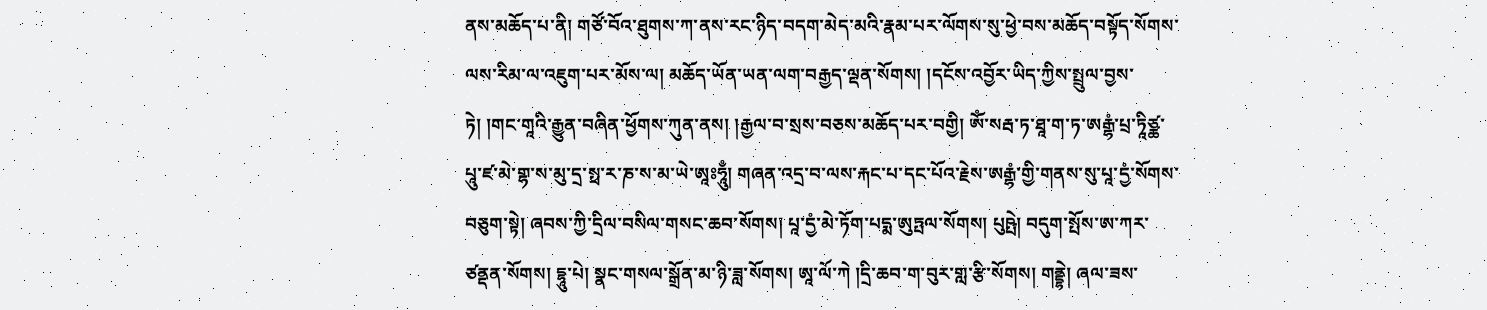ནས་མཆོད་པ་ནི། གཙོ་བོའ་ཐུགས་ཀ་ནས་རང་ཉིད་བདག་མེད་མའི་རྣམ་པར་ལོགས་སུ་ཕྱེ་བས་མཆོད་བསྟོད་སོགས་ལས་རིམ་ལ་འཇུག་པར་མོས་ལ། མཆོད་ཡོན་ཡན་ལག་བརྒྱད་ལྡན་སོགས། །དངོས་འབྱོར་ཡིད་ཀྱིས་སྤྲུལ་བྱས་ཏེ། །གང་གཱའི་རྒྱུན་བཞིན་ཕྱོགས་ཀུན་ནས། །རྒྱལ་བ་སྲས་བཅས་མཆོད་པར་བགྱི། ༀ་སརྦ་ཏ་ཐཱ་ག་ཏ་ཨརྒྷཾ་པྲ་ཏཱིཙྪ་པཱུ་ཛ་མེ་གྷ་ས་མུ་དྲ་སྥ་ར་ཎ་ས་མ་ཡེ་ཨཱཿཧཱུྃ། གཞན་འདྲ་བ་ལས་རྐང་པ་དང་པོའ་རྗེས་ཨརྒྷཾ་གྱི་གནས་སུ་པཱ་དྱཾ་སོགས་བཅུག་སྟེ། ཞབས་ཀྱི་དྲིལ་བསིལ་གསང་ཆབ་སོགས། པཱ་དྱཾ་མེ་ཏོག་པདྨ་ཨུཏྤལ་སོགས། པུཥྤེ། བདུག་སྤོས་ཨ་ཀར་ཙནྡན་སོགས། དྷཱུ་པེ། སྣང་གསལ་སྒྲོན་མ་ཉི་ཟླ་སོགས། ཨཱ་ལོ་ཀེ །དྲི་ཆབ་ག་བུར་གླ་རྩི་སོགས། གནྡྷེ། ཞལ་ཟས་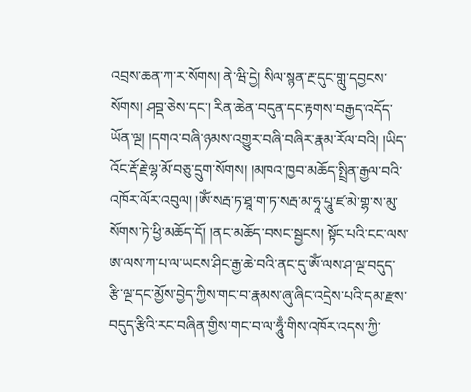འབྲས་ཆན་ཀ་ར་སོགས། ནེ་ཝི་དྱེ། སིལ་སྙན་རྔ་དུང་གླུ་དབྱངས་སོགས། ཤབྡ་ཅེས་དང་། རིན་ཆེན་བདུན་དང་རྟགས་བརྒྱད་འདོད་ཡོན་ལྔ། །དགའ་བཞི་ཉམས་འགྱུར་བཞི་བཞིར་རྣམ་རོལ་བའི། །ཡིད་འོང་རྡོ་རྗེ་ལྷ་མོ་བཅུ་དྲུག་སོགས། །མཁའ་ཁྱབ་མཆོད་སྤྲིན་རྒྱལ་བའི་འཁོར་ལོར་འབུལ། །ༀ་སརྦ་ཏ་ཐཱ་ག་ཏ་སརྦ་མ་ཧཱ་པཱུ་ཛ་མེ་གྷ་ས་མུ་སོགས་ཏེ་ཕྱི་མཆོད་དོ། །ནང་མཆོད་བསང་སྦྱངས། སྟོང་པའི་ངང་ལས་ཨ་ལས་ཀ་པ་ལ་ཡངས་ཤིང་རྒྱ་ཆེ་བའི་ནང་དུ་ༀ་ལས་ཤ་ལྔ་བདུད་རྩི་ལྔ་དང་མྱོས་བྱེད་ཀྱིས་གང་བ་རྣམས་ཞུ་ཞིང་འདྲེས་པའི་དམ་རྫས་བདུད་རྩིའི་རང་བཞིན་གྱིས་གང་བ་ལ་ཧཱུྃ་གིས་འཁོར་འདས་ཀྱི་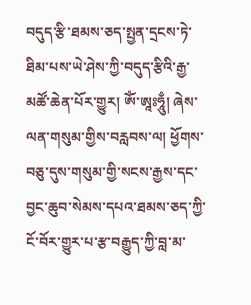བདུད་རྩི་ཐམས་ཅད་སྤྱན་དྲངས་ཏེ་ཐིམ་པས་ཡེ་ཤེས་ཀྱི་བདུད་རྩིའི་རྒྱ་མཚོ་ཆེན་པོར་གྱུར། ༀ་ཨཱཿཧཱུྃ། ཞེས་ལན་གསུམ་གྱིས་བརླབས་ལ། ཕྱོགས་བཅུ་དུས་གསུམ་གྱི་སངས་རྒྱས་དང་བྱང་ཆུབ་སེམས་དཔའ་ཐམས་ཅད་ཀྱི་ངོ་བོར་གྱུར་པ་རྩ་བརྒྱུད་ཀྱི་བླ་མ་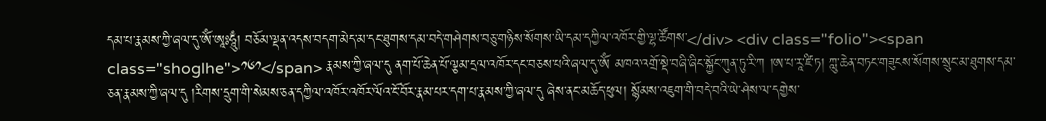དམ་པ་རྣམས་ཀྱི་ཞལ་དུ་ༀ་ཨཱཿཧཱུྃ། བཅོམ་ལྡན་འདས་བདག་མེད་མ་དང་ཐུགས་དམ་བདེ་གཤེགས་བཅུ་གཉིས་སོགས་ཡི་དམ་དཀྱིལ་འཁོར་གྱི་ལྷ་ཚོགས་</div> <div class="folio"><span class="shoglhe">༡༦༡</span> རྣམས་ཀྱི་ཞལ་དུ ནག་པོ་ཆེན་པོ་ལྕམ་དྲལ་འཁོར་དང་བཅས་པའི་ཞལ་དུ་ༀ མཁའ་འགྲོ་སྡེ་བཞི་ཞིང་སྐྱོང་ཀུན་ཏུ་རི་ཀ །ཨ་པ་རཱ་ཛི་ཏ། ཀླུ་ཆེན་བཏང་གཟུངས་སོགས་སྲུང་མ་ཐུགས་དམ་ཅན་རྣམས་ཀྱི་ཞལ་དུ །རིགས་དྲུག་གི་སེམས་ཅན་དཀྱིལ་འཁོར་འཁོར་ལོའ་ངོ་བོར་རྣམ་པར་དག་པ་རྣམས་ཀྱི་ཞལ་དུ ཞེས་ནང་མཆོད་ཕུལ། སྙོམས་འཇུག་གི་བདེ་བའི་ཡེ་ཤེས་ལ་དགྱེས་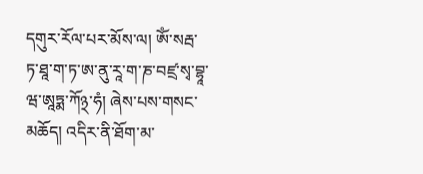དགུར་རོལ་པར་མོས་ལ། ༀ་སརྦ་ཏ་ཐཱ་ག་ཏ་ཨ་ནུ་རཱ་ག་ཎ་བཛྲ་སྭ་བྷཱ་ཝ་ཨཱཏྨ་ཀོ྅་ཧཾ། ཞེས་པས་གསང་མཆོད། འདིར་ནི་ཐོག་མ་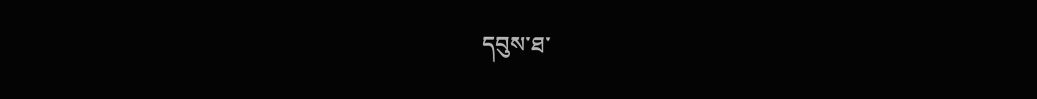དབུས་ཐ་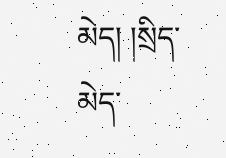མེད། །སྲིད་མེད་